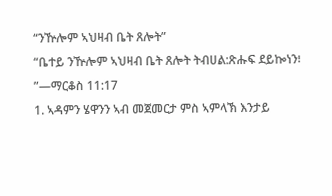“ንዅሎም ኣህዛብ ቤት ጸሎት”
“ቤተይ ንዅሎም ኣህዛብ ቤት ጸሎት ትብሀል:ጽሑፍ ደይኰነን፧ ”—ማርቆስ 11:17
1. ኣዳምን ሄዋንን ኣብ መጀመርታ ምስ ኣምላኽ እንታይ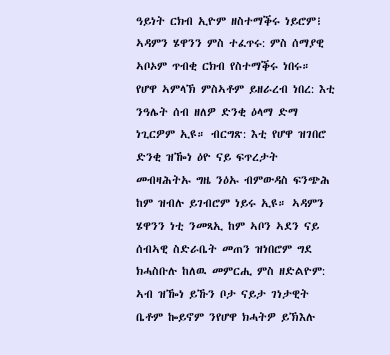ዓይነት ርክብ ኢዮም ዘስተማቕሩ ነይሮም፧
ኣዳምን ሄዋንን ምስ ተፈጥሩ: ምስ ሰማያዊ ኣቦኦም ጥብቂ ርክብ የስተማቕሩ ነበሩ። የሆዋ ኣምላኽ ምስኣቶም ይዘራረብ ነበረ: እቲ ንዓሌት ሰብ ዘለዎ ድንቂ ዕላማ ድማ ነጊርዎም ኢዩ። ብርግጽ: እቲ የሆዋ ዝገበሮ ድንቂ ዝዀነ ዕዮ ናይ ፍጥረታት መብዛሕትኡ ግዜ ንዕኡ ብምውዳስ ፍንጭሕ ከም ዝብሉ ይገብሮም ነይሩ ኢዩ። ኣዳምን ሄዋንን ነቲ ንመጻኢ ከም ኣቦን ኣደን ናይ ሰብኣዊ ስድራቤት መጠን ዝነበሮም ግደ ክሓስቡሉ ከለዉ መምርሒ ምስ ዘድልዮም: ኣብ ዝዀነ ይኹን ቦታ ናይታ ገነታዊት ቤቶም ኰይኖም ንየሆዋ ክሓትዎ ይኽእሉ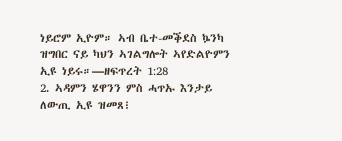ነይሮም ኢዮም። ኣብ ቤተ-መቕደስ ኴንካ ዝግበር ናይ ካህን ኣገልግሎት ኣየድልዮምን ኢዩ ነይሩ።—ዘፍጥረት 1:28
2. ኣዳምን ሄዋንን ምስ ሓጥኡ እንታይ ለውጢ ኢዩ ዝመጸ፧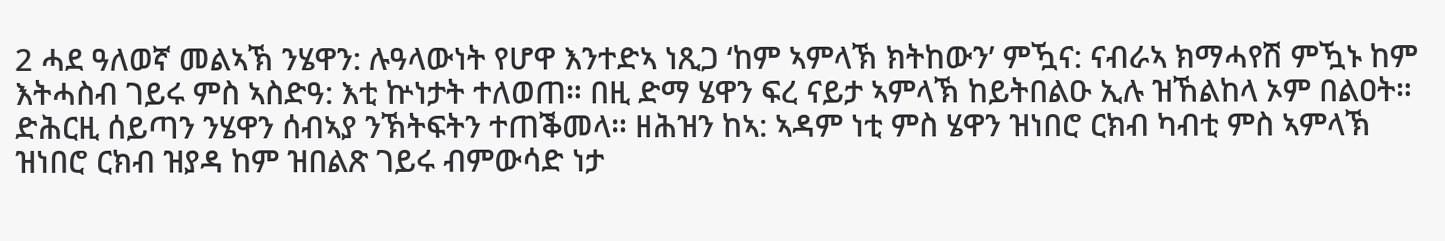2 ሓደ ዓለወኛ መልኣኽ ንሄዋን: ሉዓላውነት የሆዋ እንተድኣ ነጺጋ ‘ከም ኣምላኽ ክትከውን’ ምዃና: ናብራኣ ክማሓየሽ ምዃኑ ከም እትሓስብ ገይሩ ምስ ኣስድዓ: እቲ ኵነታት ተለወጠ። በዚ ድማ ሄዋን ፍረ ናይታ ኣምላኽ ከይትበልዑ ኢሉ ዝኸልከላ ኦም በልዐት። ድሕርዚ ሰይጣን ንሄዋን ሰብኣያ ንኽትፍትን ተጠቕመላ። ዘሕዝን ከኣ: ኣዳም ነቲ ምስ ሄዋን ዝነበሮ ርክብ ካብቲ ምስ ኣምላኽ ዝነበሮ ርክብ ዝያዳ ከም ዝበልጽ ገይሩ ብምውሳድ ነታ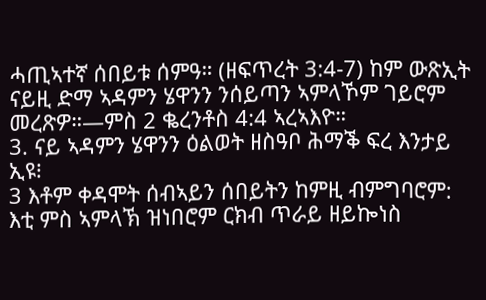ሓጢኣተኛ ሰበይቱ ሰምዓ። (ዘፍጥረት 3:4-7) ከም ውጽኢት ናይዚ ድማ ኣዳምን ሄዋንን ንሰይጣን ኣምላኾም ገይሮም መረጽዎ።—ምስ 2 ቈረንቶስ 4:4 ኣረኣእዮ።
3. ናይ ኣዳምን ሄዋንን ዕልወት ዘስዓቦ ሕማቕ ፍረ እንታይ ኢዩ፧
3 እቶም ቀዳሞት ሰብኣይን ሰበይትን ከምዚ ብምግባሮም: እቲ ምስ ኣምላኽ ዝነበሮም ርክብ ጥራይ ዘይኰነስ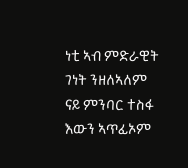ነቲ ኣብ ምድራዊት ገነት ንዘለኣለም ናይ ምንባር ተስፋ እውን ኣጥፊኦም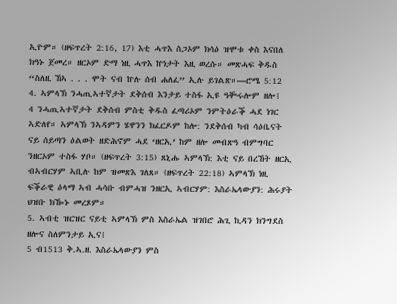ኢዮም። (ዘፍጥረት 2:16, 17) እቲ ሓጥእ ስጋኦም ክሳዕ ዝሞቱ ቀስ እናበለ ክዓኑ ጀመረ። ዘርኦም ድማ ነዚ ሓጥእ ኵነታት እዚ ወረሱ። መጽሓፍ ቅዱስ “ስለዚ ኸኣ . . . ሞት ናብ ኵሉ ሰብ ሐለፈ” ኢሉ ይገልጽ።—ሮሜ 5:12
4. ኣምላኽ ንሓጢኣተኛታት ደቅሰብ እንታይ ተስፋ ኢዩ ዓቚሩሎም ዘሎ፧
4 ንሓጢኣተኛታት ደቅሰብ ምስቲ ቅዱስ ፈጣሪኦም ንምትዕራቕ ሓደ ነገር ኣድለየ። ኣምላኽ ንኣዳምን ሄዋንን ክፈርዶም ከሎ: ንደቅሰብ ካብ ሳዕቤናት ናይ ሰይጣን ዕልወት ዘድሕኖም ሓደ ‘ዘርኢ’ ከም ዘሎ መብጽዓ ብምግባር ንዘርኦም ተስፋ ሃቦ። (ዘፍጥረት 3:15) ጸኒሑ ኣምላኽ: እቲ ናይ በረኸት ዘርኢ ብኣብርሃም ኣቢሉ ከም ዝመጽእ ገለጸ። (ዘፍጥረት 22:18) ኣምላኽ ነዚ ፍቕራዊ ዕላማ ኣብ ሓሳቡ ብምሓዝ ንዘርኢ ኣብርሃም: እስራኤላውያን: ሕሩያት ህዝቡ ክዀኑ መረጾም።
5. ኣብቲ ዝርዝር ናይቲ ኣምላኽ ምስ እስራኤል ዝገበሮ ሕጊ ኪዳን ክንግደስ ዘሎና ስለምንታይ ኢና፧
5 ብ1513 ቅ.ኣ.ዘ. እስራኤላውያን ምስ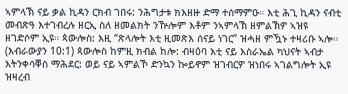ኣምላኽ ናይ ቃል ኪዳን ርክብ ገበሩ: ንሕግታቱ ክእዘዙ ድማ ተሰማምዑ። እቲ ሕጊ ኪዳን ናብቲ መብጽዓ እተገብረሉ ዘርኢ ስለ ዘመልክት ንዅሎም እቶም ንኣምላኽ ዘምልኽዎ ኣዝዩ ዘገድሶም ኢዩ። ጳውሎስ: እዚ “ጽላሎት እቲ ዚመጽእ ሰናይ ነገር” ዝሓዘ ምዃኑ ተዛሪቡ ኣሎ። (እብራውያን 10:1) ጳውሎስ ከምዚ ክብል ከሎ: ብዛዕባ እቲ ናይ እስራኤል ካህናት ኣብታ እትንቀሳቐስ ማሕደር: ወይ ናይ ኣምልኾ ድንኳን ኰይኖም ዝገብርዎ ዝነበሩ ኣገልግሎት ኢዩ ዝዛረብ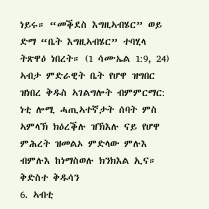ነይሩ። “መቕደስ እግዚኣብሄር” ወይ ድማ “ቤት እግዚኣብሄር” ተባሂላ ትጽዋዕ ነበረት። (1 ሳሙኤል 1:9, 24) ኣብታ ምድራዊት ቤት የሆዋ ዝግበር ዝነበረ ቅዱስ ኣገልግሎት ብምምርማር: ነቲ ሎሚ ሓጢኣተኛታት ሰባት ምስ ኣምላኽ ክዕረቕሉ ዝኽእሉ ናይ የሆዋ ምሕረት ዝመልኦ ምድላው ምሉእ ብምሉእ ከነማስወሉ ክንክእል ኢና።
ቅድስተ ቅዱሳን
6. ኣብቲ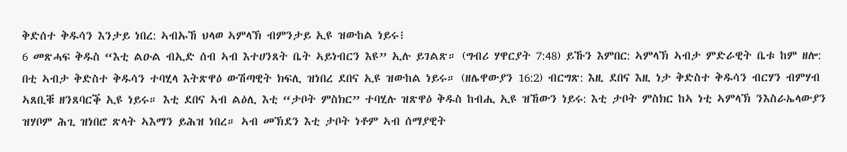ቅድሰተ ቅዱሳን እንታይ ነበረ: ኣብኡኸ ህላወ ኣምላኽ ብምንታይ ኢዩ ዝውከል ነይሩ፧
6 መጽሓፍ ቅዱስ “እቲ ልዑል ብኢድ ሰብ ኣብ እተሀንጸት ቤት ኣይነብርን እዩ” ኢሉ ይገልጽ። (ግብሪ ሃዋርያት 7:48) ይኹን እምበር: ኣምላኽ ኣብታ ምድራዊት ቤቱ ከም ዘሎ: በቲ ኣብታ ቅድስተ ቅዱሳን ተባሂላ እትጽዋዕ ውሽጣዊት ክፍሊ ዝነበረ ደበና ኢዩ ዝውከል ነይሩ። (ዘሌዋውያን 16:2) ብርግጽ: እዚ ደበና እዚ ነታ ቅድስተ ቅዱሳን ብርሃን ብምሃብ ኣጸቢቑ ዘንጸባርቕ ኢዩ ነይሩ። እቲ ደበና ኣብ ልዕሊ እቲ “ታቦት ምስክር” ተባሂሉ ዝጽዋዕ ቅዱስ ከብሒ ኢዩ ዝኸውን ነይሩ: እቲ ታቦት ምስክር ከኣ ነቲ ኣምላኽ ንእስራኤላውያን ዝሃቦም ሕጊ ዝነበሮ ጽላት ኣእማን ይሕዝ ነበረ። ኣብ መኽደን እቲ ታቦት ነቶም ኣብ ሰማያዊት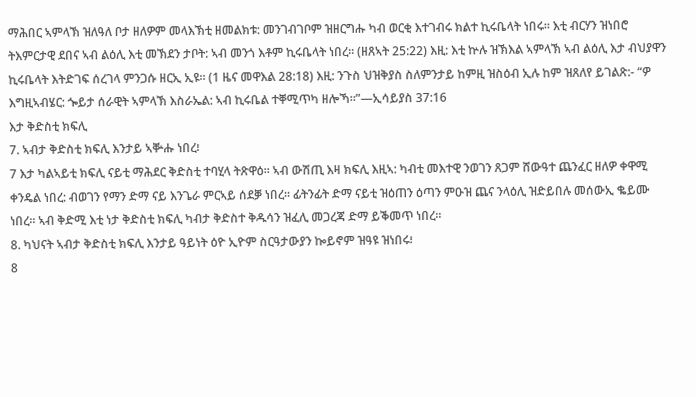ማሕበር ኣምላኽ ዝለዓለ ቦታ ዘለዎም መላእኽቲ ዘመልክቱ: መንገብገቦም ዝዘርግሑ ካብ ወርቂ እተገብሩ ክልተ ኪሩቤላት ነበሩ። እቲ ብርሃን ዝነበሮ ትእምርታዊ ደበና ኣብ ልዕሊ እቲ መኽደን ታቦት: ኣብ መንጎ እቶም ኪሩቤላት ነበረ። (ዘጸኣት 25:22) እዚ: እቲ ኵሉ ዝኽእል ኣምላኽ ኣብ ልዕሊ እታ ብህያዋን ኪሩቤላት እትድገፍ ሰረገላ ምንጋሱ ዘርኢ ኢዩ። (1 ዜና መዋእል 28:18) እዚ: ንጉስ ህዝቅያስ ስለምንታይ ከምዚ ዝስዕብ ኢሉ ከም ዝጸለየ ይገልጽ:- “ዎ እግዚኣብሄር: ጐይታ ሰራዊት ኣምላኽ እስራኤል: ኣብ ኪሩቤል ተቐሚጥካ ዘሎኻ።”—ኢሳይያስ 37:16
እታ ቅድስቲ ክፍሊ
7. ኣብታ ቅድስቲ ክፍሊ እንታይ ኣቝሑ ነበረ፧
7 እታ ካልኣይቲ ክፍሊ ናይቲ ማሕደር ቅድስቲ ተባሂላ ትጽዋዕ። ኣብ ውሽጢ እዛ ክፍሊ እዚኣ: ካብቲ መእተዊ ንወገን ጸጋም ሸውዓተ ጨንፈር ዘለዎ ቀዋሚ ቀንዴል ነበረ: ብወገን የማን ድማ ናይ እንጌራ ምርኣይ ሰደቓ ነበረ። ፊትንፊት ድማ ናይቲ ዝዕጠን ዕጣን ምዑዝ ጨና ንላዕሊ ዝድይበሉ መሰውኢ ቈይሙ ነበረ። ኣብ ቅድሚ እቲ ነታ ቅድስቲ ክፍሊ ካብታ ቅድስተ ቅዱሳን ዝፈሊ መጋረጃ ድማ ይቕመጥ ነበረ።
8. ካህናት ኣብታ ቅድስቲ ክፍሊ እንታይ ዓይነት ዕዮ ኢዮም ስርዓታውያን ኰይኖም ዝዓዩ ዝነበሩ፧
8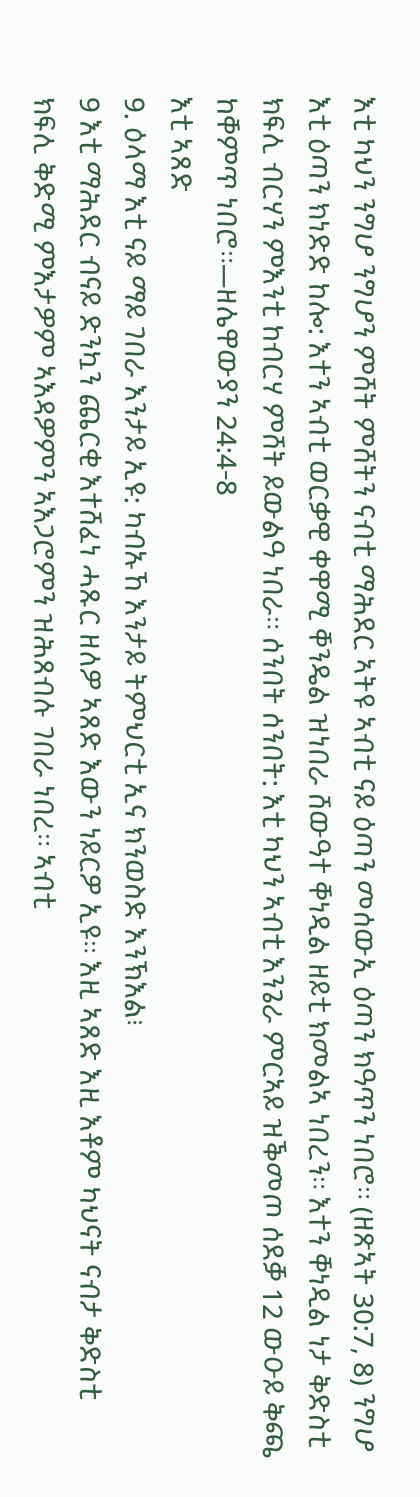እቲ ካህን ንግሆ ንግሆን ምሸት ምሸትን ናብቲ ማሕደር ኣትዩ ኣብቲ ናይ ዕጣን መሰውኢ ዕጣን ክዓጥን ነበሮ። (ዘጽኣት 30:7, 8) ንግሆ እቲ ዕጣን ክነድድ ከሎ: እተን ኣብቲ ወርቃዊ ቀዋሚ ቐንዴል ዝነበራ ሸውዓተ ቐነዲል ዘይቲ ክመልኣ ነበረን። እተን ቐነዲል ነታ ቅድስቲ ክፍሊ ብርሃን ምእንቲ ከብርሃ ምሸት ይውልዓ ነበራ። ሰንበት ሰንበት: እቲ ካህን ኣብቲ እንጌራ ምርኣይ ዝቕመጦ ሰደቓ 12 ውዑይ ቅጫ ከቐምጥ ነበሮ።—ዘሌዋውያን 24:4-8
እቲ ኣጸድ
9. ዕላማ እቲ ናይ ማይ ገበራ እንታይ ኢዩ: ካብኡኸ እንታይ ትምህርቲ ኢና ክንወስድ እንኽእል፧
9 እቲ ማሕደር ብናይ ድንኳን ጨርቂ እተሸፈነ ሓጹር ዘለዎ ኣጸድ እውን ነይርዎ ኢዩ። እዚ ኣጸድ እዚ እቶም ካህናት ናብታ ቅድስቲ ክፍሊ ቅድሚ ምእታዎም ኣእዳዎምን ኣእጋሮምን ዝሕጸብሉ ገበራ ነበረ። ኣብቲ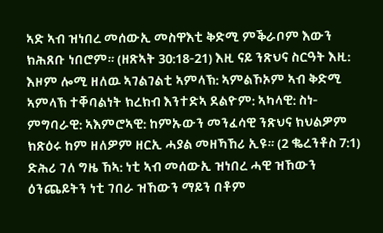ኣድ ኣብ ዝነበረ መሰውኢ መስዋእቲ ቅድሚ ምቕራቦም እውን ክሕጸቡ ነበሮም። (ዘጽኣት 30:18-21) እዚ ናይ ንጽህና ስርዓት እዚ: እዞም ሎሚ ዘለዉ ኣገልገልቲ ኣምላኽ: ኣምልኾኦም ኣብ ቅድሚ ኣምላኽ ተቐባልነት ክረክብ እንተድኣ ደልዮም: ኣካላዊ: ስነ-ምግባራዊ: ኣእምሮኣዊ: ከምኡውን መንፈሳዊ ንጽህና ክህልዎም ክጽዕሩ ከም ዘለዎም ዘርኢ ሓያል መዘኻኸሪ ኢዩ። (2 ቈረንቶስ 7:1) ድሕሪ ገለ ግዜ ኸኣ: ነቲ ኣብ መሰውኢ ዝነበረ ሓዊ ዝኸውን ዕንጨይትን ነቲ ገበራ ዝኸውን ማይን በቶም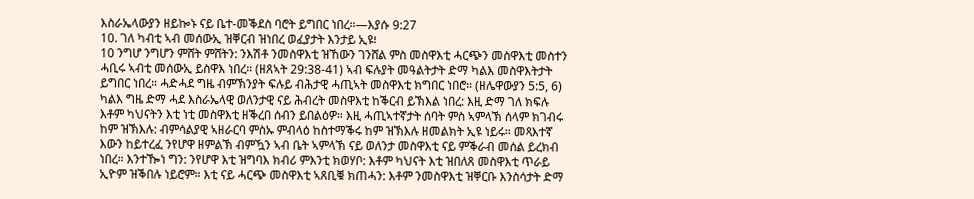እስራኤላውያን ዘይኰኑ ናይ ቤተ-መቕደስ ባሮት ይግበር ነበረ።—እያሱ 9:27
10. ገለ ካብቲ ኣብ መሰውኢ ዝቐርብ ዝነበረ ወፈያታት እንታይ ኢዩ፧
10 ንግሆ ንግሆን ምሸት ምሸትን: ንእሽቶ ንመስዋእቲ ዝኸውን ገንሸል ምስ መስዋእቲ ሓርጭን መስዋእቲ መስተን ሓቢሩ ኣብቲ መሰውኢ ይስዋእ ነበረ። (ዘጸኣት 29:38-41) ኣብ ፍሉያት መዓልትታት ድማ ካልእ መስዋእትታት ይግበር ነበረ። ሓድሓደ ግዜ ብምኽንያት ፍሉይ ብሕታዊ ሓጢኣት መስዋእቲ ክግበር ነበሮ። (ዘሌዋውያን 5:5, 6) ካልእ ግዜ ድማ ሓደ እስራኤላዊ ወለንታዊ ናይ ሕብረት መስዋእቲ ከቕርብ ይኽእል ነበረ: እዚ ድማ ገለ ክፍሉ እቶም ካህናትን እቲ ነቲ መስዋእቲ ዘቕረበ ሰብን ይበልዕዎ። እዚ ሓጢኣተኛታት ሰባት ምስ ኣምላኽ ሰላም ክገብሩ ከም ዝኽእሉ: ብምሳልያዊ ኣዘራርባ ምስኡ ምብላዕ ከስተማቕሩ ከም ዝኽእሉ ዘመልክት ኢዩ ነይሩ። መጻእተኛ እውን ከይተረፈ ንየሆዋ ዘምልኽ ብምዃን ኣብ ቤት ኣምላኽ ናይ ወለንታ መስዋእቲ ናይ ምቕራብ መሰል ይረክብ ነበረ። እንተዀነ ግን: ንየሆዋ እቲ ዝግባእ ክብሪ ምእንቲ ክወሃቦ: እቶም ካህናት እቲ ዝበለጸ መስዋእቲ ጥራይ ኢዮም ዝቕበሉ ነይሮም። እቲ ናይ ሓርጭ መስዋእቲ ኣጸቢቑ ክጠሓን: እቶም ንመስዋእቲ ዝቐርቡ እንስሳታት ድማ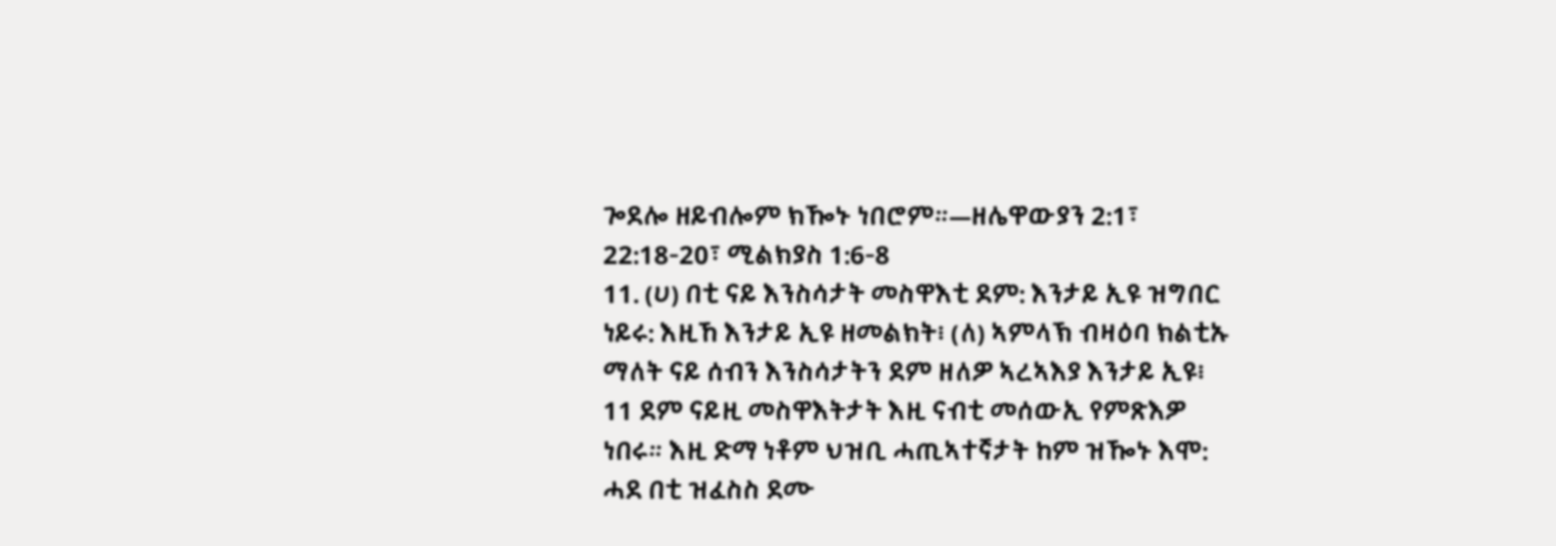ጐደሎ ዘይብሎም ክዀኑ ነበሮም።—ዘሌዋውያን 2:1፣ 22:18-20፣ ሚልክያስ 1:6-8
11. (ሀ) በቲ ናይ እንስሳታት መስዋእቲ ደም: እንታይ ኢዩ ዝግበር ነይሩ: እዚኸ እንታይ ኢዩ ዘመልክት፧ (ለ) ኣምላኽ ብዛዕባ ክልቲኡ ማለት ናይ ሰብን እንስሳታትን ደም ዘለዎ ኣረኣእያ እንታይ ኢዩ፧
11 ደም ናይዚ መስዋእትታት እዚ ናብቲ መሰውኢ የምጽእዎ ነበሩ። እዚ ድማ ነቶም ህዝቢ ሓጢኣተኛታት ከም ዝዀኑ እሞ: ሓደ በቲ ዝፈስስ ደሙ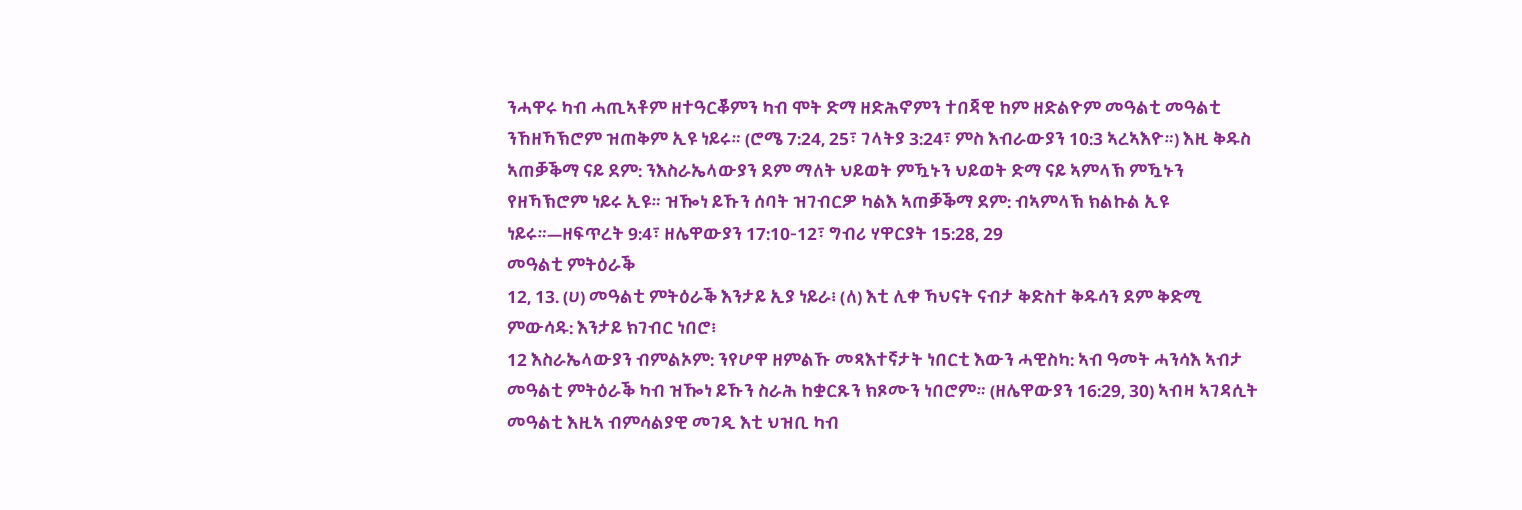ንሓዋሩ ካብ ሓጢኣቶም ዘተዓርቖምን ካብ ሞት ድማ ዘድሕኖምን ተበጃዊ ከም ዘድልዮም መዓልቲ መዓልቲ ንኸዘኻኽሮም ዝጠቅም ኢዩ ነይሩ። (ሮሜ 7:24, 25፣ ገላትያ 3:24፣ ምስ እብራውያን 10:3 ኣረኣእዮ።) እዚ ቅዱስ ኣጠቓቕማ ናይ ደም: ንእስራኤላውያን ደም ማለት ህይወት ምዃኑን ህይወት ድማ ናይ ኣምላኽ ምዃኑን የዘኻኽሮም ነይሩ ኢዩ። ዝዀነ ይኹን ሰባት ዝገብርዎ ካልእ ኣጠቓቕማ ደም: ብኣምላኽ ክልኩል ኢዩ ነይሩ።—ዘፍጥረት 9:4፣ ዘሌዋውያን 17:10-12፣ ግብሪ ሃዋርያት 15:28, 29
መዓልቲ ምትዕራቕ
12, 13. (ሀ) መዓልቲ ምትዕራቕ እንታይ ኢያ ነይራ፧ (ለ) እቲ ሊቀ ኻህናት ናብታ ቅድስተ ቅዱሳን ደም ቅድሚ ምውሳዱ: እንታይ ክገብር ነበሮ፧
12 እስራኤላውያን ብምልኦም: ንየሆዋ ዘምልኹ መጻእተኛታት ነበርቲ እውን ሓዊስካ: ኣብ ዓመት ሓንሳእ ኣብታ መዓልቲ ምትዕራቕ ካብ ዝዀነ ይኹን ስራሕ ከቋርጹን ክጾሙን ነበሮም። (ዘሌዋውያን 16:29, 30) ኣብዛ ኣገዳሲት መዓልቲ እዚኣ ብምሳልያዊ መገዲ እቲ ህዝቢ ካብ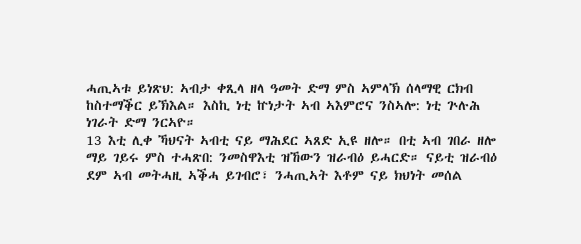ሓጢኣቱ ይነጽህ: ኣብታ ቀጺላ ዘላ ዓመት ድማ ምስ ኣምላኽ ሰላማዊ ርክብ ከስተማቕር ይኽእል። እስኪ ነቲ ኵነታት ኣብ ኣእምሮና ንስኣሎ: ነቲ ጕሉሕ ነገራት ድማ ንርኣዮ።
13 እቲ ሊቀ ኻህናት ኣብቲ ናይ ማሕደር ኣጸድ ኢዩ ዘሎ። በቲ ኣብ ገበራ ዘሎ ማይ ገይሩ ምስ ተሓጽበ: ንመስዋእቲ ዝኸውን ዝራብዕ ይሓርድ። ናይቲ ዝራብዕ ደም ኣብ መትሓዚ ኣቕሓ ይገብሮ፣ ንሓጢኣት እቶም ናይ ክህነት መሰል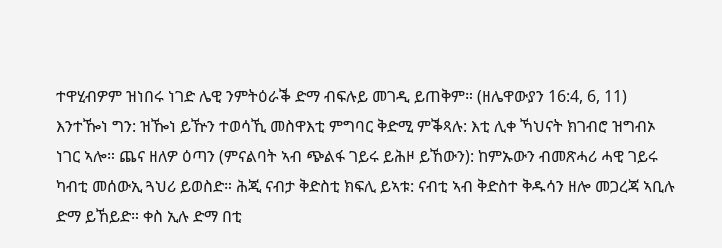ተዋሂብዎም ዝነበሩ ነገድ ሌዊ ንምትዕራቕ ድማ ብፍሉይ መገዲ ይጠቅም። (ዘሌዋውያን 16:4, 6, 11) እንተዀነ ግን: ዝዀነ ይዅን ተወሳኺ መስዋእቲ ምግባር ቅድሚ ምቕጻሉ: እቲ ሊቀ ኻህናት ክገብሮ ዝግብኦ ነገር ኣሎ። ጨና ዘለዎ ዕጣን (ምናልባት ኣብ ጭልፋ ገይሩ ይሕዞ ይኸውን): ከምኡውን ብመጽሓሪ ሓዊ ገይሩ ካብቲ መሰውኢ ጓህሪ ይወስድ። ሕጂ ናብታ ቅድስቲ ክፍሊ ይኣቱ: ናብቲ ኣብ ቅድስተ ቅዱሳን ዘሎ መጋረጃ ኣቢሉ ድማ ይኸይድ። ቀስ ኢሉ ድማ በቲ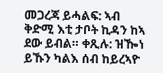መጋረጃ ይሓልፍ: ኣብ ቅድሚ እቲ ታቦት ኪዳን ከኣ ደው ይብል። ቀጺሉ: ዝዀነ ይኹን ካልእ ሰብ ከይረኣዮ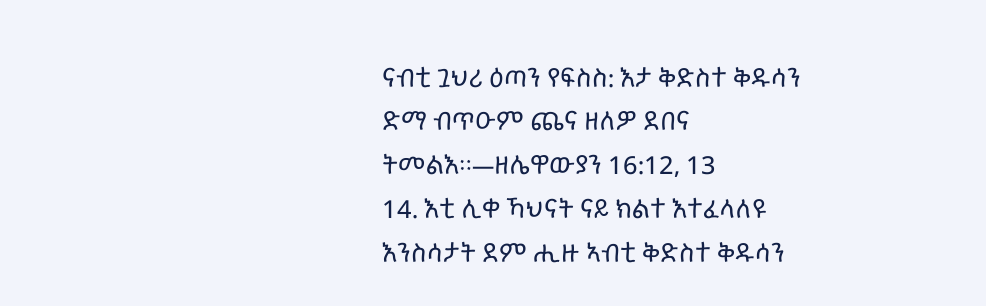ናብቲ ጓህሪ ዕጣን የፍስስ: እታ ቅድስተ ቅዱሳን ድማ ብጥዑም ጨና ዘለዎ ደበና ትመልእ።—ዘሌዋውያን 16:12, 13
14. እቲ ሊቀ ኻህናት ናይ ክልተ እተፈላለዩ እንስሳታት ደም ሒዙ ኣብቲ ቅድስተ ቅዱሳን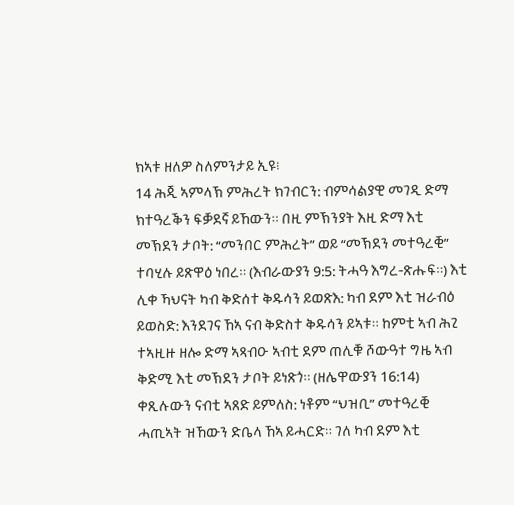ክኣቱ ዘለዎ ስለምንታይ ኢዩ፧
14 ሕጂ ኣምላኽ ምሕረት ክገብርን: ብምሳልያዊ መገዲ ድማ ክተዓረቕን ፍቓደኛ ይኸውን። በዚ ምኽንያት እዚ ድማ እቲ መኽደን ታቦት: “መንበር ምሕረት” ወይ “መኽደን መተዓረቒ” ተባሂሉ ይጽዋዕ ነበረ። (እብራውያን 9:5: ትሓዓ እግረ-ጽሑፍ።) እቲ ሊቀ ኻህናት ካብ ቅድሰተ ቅዱሳን ይወጽእ: ካብ ደም እቲ ዝራብዕ ይወስድ: እንደገና ኸኣ ናብ ቅድስተ ቅዱሳን ይኣቱ። ከምቲ ኣብ ሕጊ ተኣዚዙ ዘሎ ድማ ኣጻብዑ ኣብቲ ደም ጠሊቑ ሾውዓተ ግዜ ኣብ ቅድሚ እቲ መኽደን ታቦት ይነጽጎ። (ዘሌዋውያን 16:14) ቀጺሉውን ናብቲ ኣጸድ ይምለስ: ነቶም “ህዝቢ” መተዓረቒ ሓጢኣት ዝኸውን ድቤላ ኸኣ ይሓርድ። ገለ ካብ ደም እቲ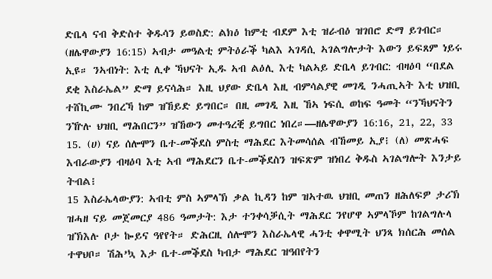ድቤላ ናብ ቅድስተ ቅዱሳን ይወስድ: ልክዕ ከምቲ ብደም እቲ ዝራብዕ ዝገበሮ ድማ ይገብር። (ዘሌዋውያን 16:15) ኣብታ መዓልቲ ምትዕራቕ ካልእ ኣገዳሲ ኣገልግሎታት እውን ይፍጸም ነይሩ ኢዩ። ንኣብነት: እቲ ሊቀ ኻህናት ኢዱ ኣብ ልዕሊ እቲ ካልኣይ ድቤላ ይገብር: ብዛዕባ “በደል ደቂ እስራኤል” ድማ ይናሳሕ። እዚ ህያው ድቤላ እዚ ብምሳልያዊ መገዲ ንሓጢኣት እቲ ህዝቢ ተሸኪሙ ንበረኻ ከም ዝኸይድ ይግበር። በዚ መገዲ እዚ ኸኣ ነፍሲ ወከፍ ዓመት “ንኻህናትን ንዅሉ ህዝቢ ማሕበርን” ዝኸውን መተዓረቒ ይግበር ነበረ።—ዘሌዋውያን 16:16, 21, 22, 33
15. (ሀ) ናይ ሰሎሞን ቤተ-መቕደስ ምስቲ ማሕደር እትመሳሰል ብኸመይ ኢያ፧ (ለ) መጽሓፍ እብራውያን ብዛዕባ እቲ ኣብ ማሕደርን ቤተ-መቕደስን ዝፍጽም ዝነበረ ቅዱስ ኣገልግሎት እንታይ ትብል፧
15 እስራኤላውያን: ኣብቲ ምስ ኣምላኽ ቃል ኪዳን ከም ዝኣተዉ ህዝቢ መጠን ዘሕለፍዎ ታሪኽ ዝሓዘ ናይ መጀመርያ 486 ዓመታት: እታ ተንቀሳቓሲት ማሕደር ንየሆዋ ኣምላኾም ከገልግሉላ ዝኽእሉ ቦታ ኰይና ዓየየት። ድሕርዚ ሰሎሞን እስራኤላዊ ሓንቲ ቀዋሚት ህንጻ ክሰርሕ መሰል ተዋህቦ። ሽሕ’ኳ እታ ቤተ-መቕደስ ካብታ ማሕደር ዝዓበየትን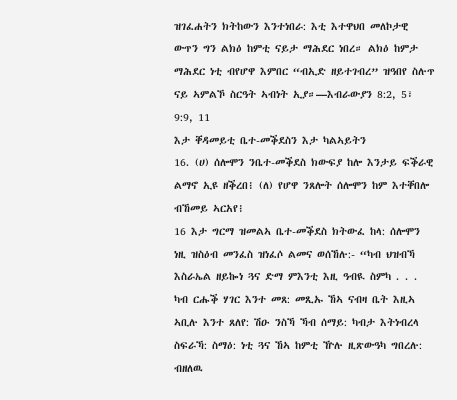ዝገፈሐትን ክትከውን እንተነበራ: እቲ እተዋህበ መለኮታዊ ውጥን ግን ልክዕ ከምቲ ናይታ ማሕደር ነበረ። ልክዕ ከምታ ማሕደር ነቲ ብየሆዋ እምበር “ብኢድ ዘይተገብረ” ዝዓበየ ስሉጥ ናይ ኣምልኾ ስርዓት ኣብነት ኢያ።—እብራውያን 8:2, 5፣ 9:9, 11
እታ ቐዳመይቲ ቤተ-መቕደስን እታ ካልኣይትን
16. (ሀ) ሰሎሞን ንቤተ-መቕደስ ክውፍያ ከሎ እንታይ ፍቕራዊ ልማኖ ኢዩ ዘቕረበ፧ (ለ) የሆዋ ንጸሎት ሰሎሞን ከም እተቐበሎ ብኸመይ ኣርአየ፧
16 እታ ግርማ ዝመልኣ ቤተ-መቕደስ ክትውፈ ከላ: ሰሎሞን ነዚ ዝስዕብ መንፈስ ዝነፈሶ ልመና ወሰኸሉ:- “ካብ ህዝብኻ እስራኤል ዘይኰነ ጓና ድማ ምእንቲ እዚ ዓብዪ ስምካ . . . ካብ ርሑቕ ሃገር እንተ መጸ: መጺኡ ኸኣ ናብዛ ቤት እዚኣ ኣቢሉ እንተ ጸለየ: ሽዑ ንስኻ ኻብ ሰማይ: ካብታ እትነብረላ ስፍራኻ: ስማዕ: ነቲ ጓና ኸኣ ከምቲ ዅሉ ዚጽውዓካ ግበረሉ: ብዘለዉ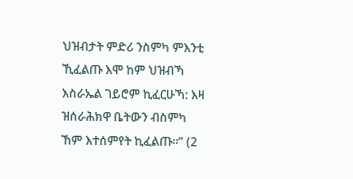ህዝብታት ምድሪ ንስምካ ምእንቲ ኺፈልጡ እሞ ከም ህዝብኻ እስራኤል ገይሮም ኪፈርሁኻ: እዛ ዝሰራሕክዋ ቤትውን ብስምካ ኸም እተሰምየት ኪፈልጡ።” (2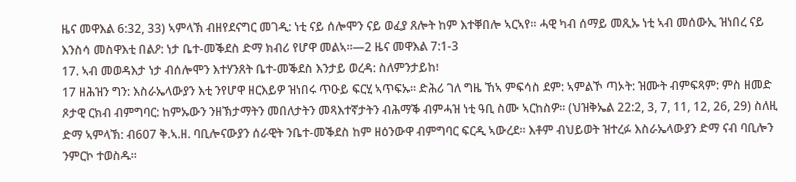ዜና መዋእል 6:32, 33) ኣምላኽ ብዘየደናግር መገዲ: ነቲ ናይ ሰሎሞን ናይ ወፈያ ጸሎት ከም እተቐበሎ ኣርኣየ። ሓዊ ካብ ሰማይ መጺኡ ነቲ ኣብ መሰውኢ ዝነበረ ናይ እንስሳ መስዋእቲ በልዖ: ነታ ቤተ-መቕደስ ድማ ክብሪ የሆዋ መልኣ።—2 ዜና መዋእል 7:1-3
17. ኣብ መወዳእታ ነታ ብሰሎሞን እተሃንጸት ቤተ-መቕደስ እንታይ ወረዳ: ስለምንታይከ፧
17 ዘሕዝን ግን: እስራኤላውያን እቲ ንየሆዋ ዘርእይዎ ዝነበሩ ጥዑይ ፍርሂ ኣጥፍኡ። ድሕሪ ገለ ግዜ ኸኣ ምፍሳስ ደም: ኣምልኾ ጣኦት: ዝሙት ብምፍጻም: ምስ ዘመድ ጾታዊ ርክብ ብምግባር: ከምኡውን ንዘኽታማትን መበለታትን መጻእተኛታትን ብሕማቕ ብምሓዝ ነቲ ዓቢ ስሙ ኣርከስዎ። (ህዝቅኤል 22:2, 3, 7, 11, 12, 26, 29) ስለዚ ድማ ኣምላኽ: ብ607 ቅ.ኣ.ዘ. ባቢሎናውያን ሰራዊት ንቤተ-መቕደስ ከም ዘዕንውዋ ብምግባር ፍርዲ ኣውረደ። እቶም ብህይወት ዝተረፉ እስራኤላውያን ድማ ናብ ባቢሎን ንምርኮ ተወስዱ።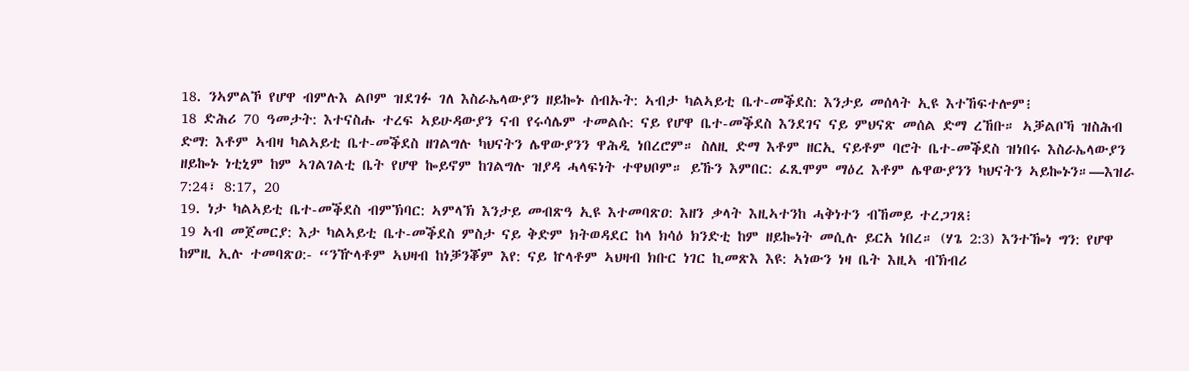18. ንኣምልኾ የሆዋ ብምሉእ ልቦም ዝደገፉ ገለ እስራኤላውያን ዘይኰኑ ሰብኡት: ኣብታ ካልኣይቲ ቤተ-መቕደስ: እንታይ መሰላት ኢዩ እተኸፍተሎም፧
18 ድሕሪ 70 ዓመታት: እተናስሑ ተረፍ ኣይሁዳውያን ናብ የሩሳሌም ተመልሱ: ናይ የሆዋ ቤተ-መቕደስ እንደገና ናይ ምህናጽ መሰል ድማ ረኸቡ። ኣቓልቦኻ ዝስሕብ ድማ: እቶም ኣብዛ ካልኣይቲ ቤተ-መቕደስ ዘገልግሉ ካህናትን ሌዋውያንን ዋሕዲ ነበረሮም። ስለዚ ድማ እቶም ዘርኢ ናይቶም ባሮት ቤተ-መቕደስ ዝነበሩ እስራኤላውያን ዘይኰኑ ነቲኒም ከም ኣገልገልቲ ቤት የሆዋ ኰይኖም ከገልግሉ ዝያዳ ሓላፍነት ተዋህቦም። ይኹን እምበር: ፈጺሞም ማዕረ እቶም ሌዋውያንን ካህናትን ኣይኰኑን።—እዝራ 7:24፣ 8:17, 20
19. ነታ ካልኣይቲ ቤተ-መቕደስ ብምኽባር: ኣምላኽ እንታይ መብጽዓ ኢዩ እተመባጽዐ: እዘን ቃላት እዚኣተንከ ሓቅነተን ብኸመይ ተረጋገጸ፧
19 ኣብ መጀመርያ: እታ ካልኣይቲ ቤተ-መቕደስ ምስታ ናይ ቅድም ክትወዳደር ከላ ክሳዕ ክንድቲ ከም ዘይኰነት መሲሉ ይርአ ነበረ። (ሃጌ 2:3) እንተዀነ ግን: የሆዋ ከምዚ ኢሉ ተመባጽዐ:- “ንዅላቶም ኣህዛብ ከነቓንቖም እየ: ናይ ኵላቶም ኣህዛብ ክቡር ነገር ኪመጽእ እዩ: ኣነውን ነዛ ቤት እዚኣ ብኽብሪ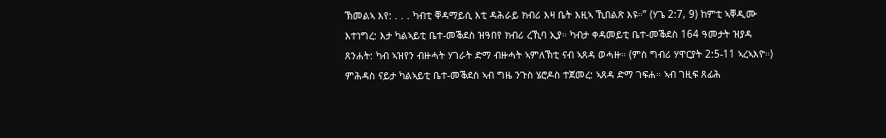ኽመልኣ እየ: . . . ካብቲ ቐዳማይሲ እቲ ዳሕራይ ክብሪ እዛ ቤት እዚኣ ኺበልጽ እዩ።” (ሃጌ 2:7, 9) ከምቲ ኣቐዲሙ እተነግረ: እታ ካልኣይቲ ቤተ-መቕደስ ዝዓበየ ክብሪ ረኺባ ኢያ። ካብታ ቀዳመይቲ ቤተ-መቕደስ 164 ዓመታት ዝያዳ ጸንሐት: ካብ ኣዝየን ብዙሓት ሃገራት ድማ ብዙሓት ኣምለኽቲ ናብ ኣጸዳ ወሓዙ። (ምስ ግብሪ ሃዋርያት 2:5-11 ኣረኣእዮ።) ምሕዳስ ናይታ ካልኣይቲ ቤተ-መቕደስ ኣብ ግዜ ንጉስ ሄሮዶስ ተጀመረ: ኣጸዳ ድማ ገፍሐ። ኣብ ገዚፍ ጸፊሕ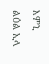እምኒ ልዕል ኢላ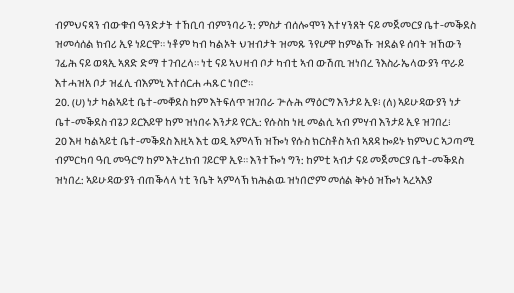ብምህናጻን ብውቁብ ዓንድታት ተኸቢባ ብምንባራን: ምስታ ብሰሎሞን እተሃንጸት ናይ መጀመርያ ቤተ-መቕደስ ዝመሳሰል ክብሪ ኢዩ ነይርዋ። ነቶም ካብ ካልኦት ህዝብታት ዝመጹ ንየሆዋ ከምልኹ ዝደልዩ ሰባት ዝኸውን ገፊሕ ናይ ወጻኢ ኣጸድ ድማ ተገብረላ። ነቲ ናይ ኣህዛብ ቦታ ካብቲ ኣብ ውሽጢ ዝነበረ ንእስራኤላውያን ጥራይ እተሓዝአ ቦታ ዝፈሊ ብእምኒ እተሰርሐ ሓጹር ነበሮ።
20. (ሀ) ነታ ካልኣይቲ ቤተ-መቐደስ ከም እትፍለጥ ዝገበራ ጕሉሕ ማዕርግ እንታይ ኢዩ፧ (ለ) ኣይሁዳውያን ነታ ቤተ-መቕደስ ብጌጋ ይርእይዋ ከም ዝነበሩ እንታይ የርኢ: የሱስከ ነዚ መልሲ ኣብ ምሃብ እንታይ ኢዩ ዝገበረ፧
20 እዛ ካልኣይቲ ቤተ-መቕደስ እዚኣ እቲ ወዲ ኣምላኽ ዝዀነ የሱስ ክርስቶስ ኣብ ኣጸዳ ኰይኑ ክምህር ኣጋጣሚ ብምርካባ ዓቢ መዓርግ ከም እትረክብ ገይርዋ ኢዩ። እንተዀነ ግን: ከምቲ ኣብታ ናይ መጀመርያ ቤተ-መቕደስ ዝነበረ: ኣይሁዳውያን ብጠቕላላ ነቲ ንቤት ኣምላኽ ክሕልዉ ዝነበሮም መሰል ቅኑዕ ዝዀነ ኣረኣእያ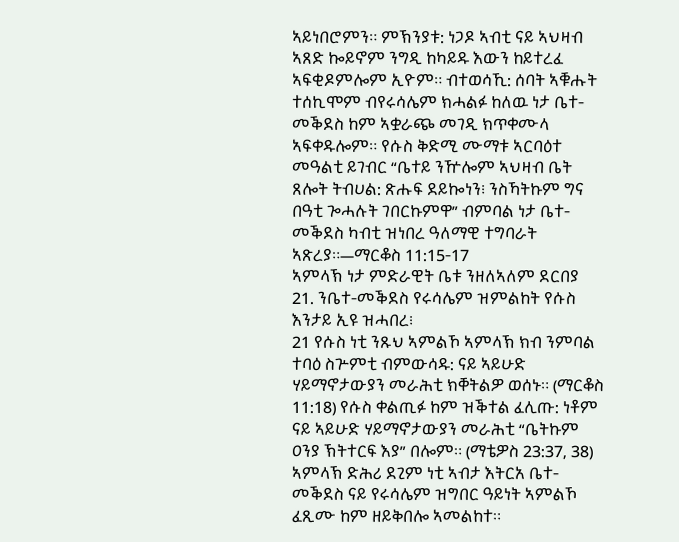ኣይነበሮምን። ምኽንያቱ: ነጋዶ ኣብቲ ናይ ኣህዛብ ኣጸድ ኰይኖም ንግዲ ከካይዱ እውን ከይተረፈ ኣፍቂዶምሎም ኢዮም። ብተወሳኺ: ሰባት ኣቑሑት ተሰኪሞም ብየሩሳሌም ክሓልፉ ከለዉ ነታ ቤተ-መቕደስ ከም ኣቋራጭ መገዲ ክጥቀሙላ ኣፍቀዱሎም። የሱስ ቅድሚ ሙማቱ ኣርባዕተ መዓልቲ ይገብር “ቤተይ ንዅሎም ኣህዛብ ቤት ጸሎት ትብሀል: ጽሑፍ ደይኰነን፧ ንስኻትኩም ግና በዓቲ ጐሓሉት ገበርኩምዋ” ብምባል ነታ ቤተ-መቕደስ ካብቲ ዝነበረ ዓለማዊ ተግባራት ኣጽረያ።—ማርቆስ 11:15-17
ኣምላኽ ነታ ምድራዊት ቤቱ ንዘለኣለም ደርበያ
21. ንቤተ-መቕደስ የሩሳሌም ዝምልከት የሱስ እንታይ ኢዩ ዝሓበረ፧
21 የሱስ ነቲ ንጹህ ኣምልኾ ኣምላኽ ክብ ንምባል ተባዕ ስጕምቲ ብምውሳዱ: ናይ ኣይሁድ ሃይማኖታውያን መራሕቲ ክቐትልዎ ወሰኑ። (ማርቆስ 11:18) የሱስ ቀልጢፉ ከም ዝቕተል ፈሊጡ: ነቶም ናይ ኣይሁድ ሃይማኖታውያን መራሕቲ “ቤትኩም ዐንያ ኽትተርፍ እያ” በሎም። (ማቴዎስ 23:37, 38) ኣምላኽ ድሕሪ ደጊም ነቲ ኣብታ እትርአ ቤተ-መቕደስ ናይ የሩሳሌም ዝግበር ዓይነት ኣምልኾ ፈጺሙ ከም ዘይቅበሎ ኣመልከተ።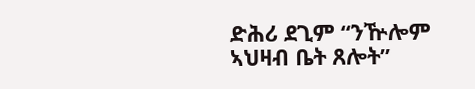ድሕሪ ደጊም “ንዅሎም ኣህዛብ ቤት ጸሎት”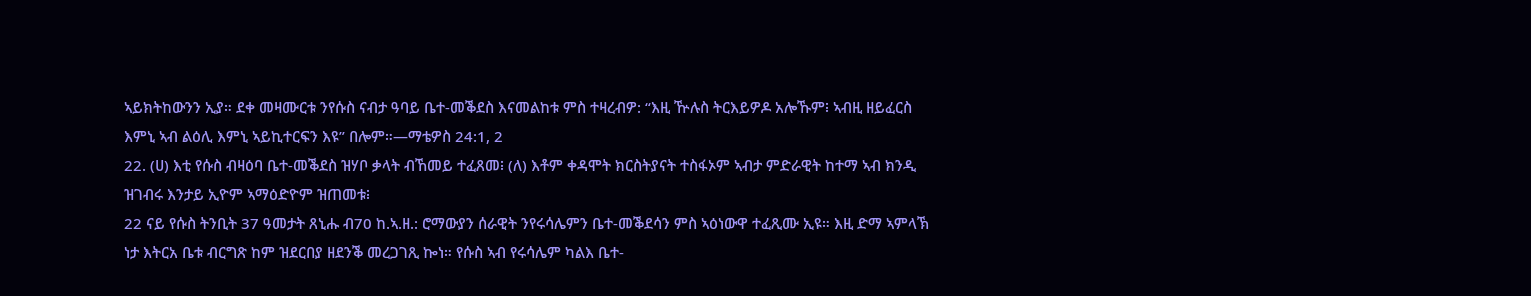ኣይክትከውንን ኢያ። ደቀ መዛሙርቱ ንየሱስ ናብታ ዓባይ ቤተ-መቕደስ እናመልከቱ ምስ ተዛረብዎ: “እዚ ዅሉስ ትርእይዎዶ አሎኹም፧ ኣብዚ ዘይፈርስ እምኒ ኣብ ልዕሊ እምኒ ኣይኪተርፍን እዩ” በሎም።—ማቴዎስ 24:1, 2
22. (ሀ) እቲ የሱስ ብዛዕባ ቤተ-መቕደስ ዝሃቦ ቃላት ብኸመይ ተፈጸመ፧ (ለ) እቶም ቀዳሞት ክርስትያናት ተስፋኦም ኣብታ ምድራዊት ከተማ ኣብ ክንዲ ዝገብሩ እንታይ ኢዮም ኣማዕድዮም ዝጠመቱ፧
22 ናይ የሱስ ትንቢት 37 ዓመታት ጸኒሑ ብ70 ከ.ኣ.ዘ.: ሮማውያን ሰራዊት ንየሩሳሌምን ቤተ-መቕደሳን ምስ ኣዕነውዋ ተፈጺሙ ኢዩ። እዚ ድማ ኣምላኽ ነታ እትርአ ቤቱ ብርግጽ ከም ዝደርበያ ዘደንቕ መረጋገጺ ኰነ። የሱስ ኣብ የሩሳሌም ካልእ ቤተ-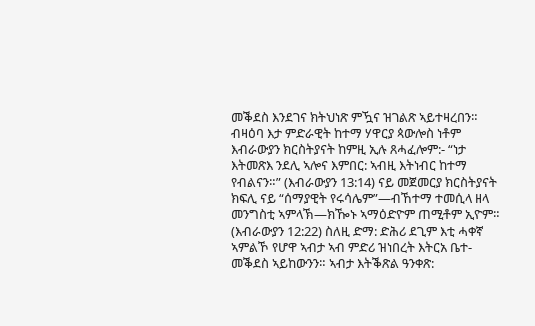መቕደስ እንደገና ክትህነጽ ምዃና ዝገልጽ ኣይተዛረበን። ብዛዕባ እታ ምድራዊት ከተማ ሃዋርያ ጳውሎስ ነቶም እብራውያን ክርስትያናት ከምዚ ኢሉ ጸሓፈሎም:- “ነታ እትመጽእ ንደሊ ኣሎና እምበር: ኣብዚ እትነብር ከተማ የብልናን።” (እብራውያን 13:14) ናይ መጀመርያ ክርስትያናት ክፍሊ ናይ “ሰማያዊት የሩሳሌም”—ብኸተማ ተመሲላ ዘላ መንግስቲ ኣምላኽ—ክዀኑ ኣማዕድዮም ጠሚቶም ኢዮም። (እብራውያን 12:22) ስለዚ ድማ: ድሕሪ ደጊም እቲ ሓቀኛ ኣምልኾ የሆዋ ኣብታ ኣብ ምድሪ ዝነበረት እትርአ ቤተ-መቕደስ ኣይከውንን። ኣብታ እትቕጽል ዓንቀጽ: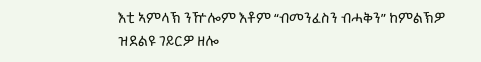እቲ ኣምላኽ ንዅሎም እቶም “ብመንፈስን ብሓቅን” ከምልኽዎ ዝደልዩ ገይርዎ ዘሎ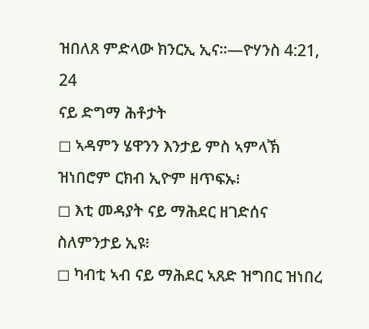ዝበለጸ ምድላው ክንርኢ ኢና።—ዮሃንስ 4:21, 24
ናይ ድግማ ሕቶታት
◻ ኣዳምን ሄዋንን እንታይ ምስ ኣምላኽ ዝነበሮም ርክብ ኢዮም ዘጥፍኡ፧
◻ እቲ መዳያት ናይ ማሕደር ዘገድሰና ስለምንታይ ኢዩ፧
◻ ካብቲ ኣብ ናይ ማሕደር ኣጸድ ዝግበር ዝነበረ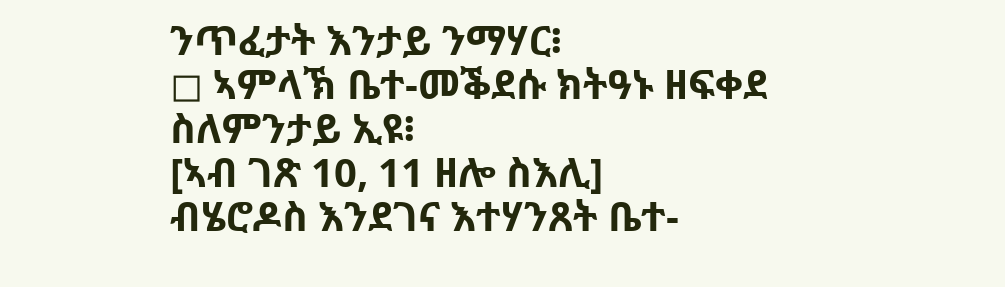ንጥፈታት እንታይ ንማሃር፧
◻ ኣምላኽ ቤተ-መቕደሱ ክትዓኑ ዘፍቀደ ስለምንታይ ኢዩ፧
[ኣብ ገጽ 10, 11 ዘሎ ስእሊ]
ብሄሮዶስ እንደገና እተሃንጸት ቤተ-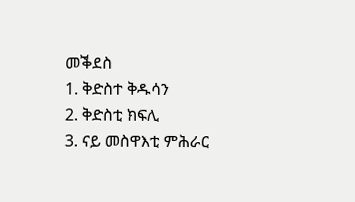መቕደስ
1. ቅድስተ ቅዱሳን
2. ቅድስቲ ክፍሊ
3. ናይ መስዋእቲ ምሕራር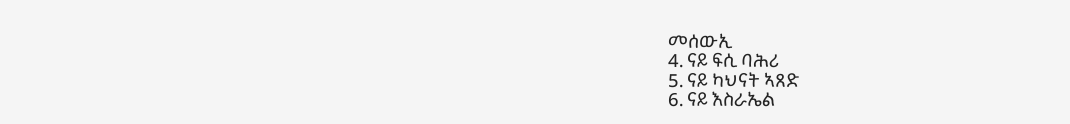መሰውኢ
4. ናይ ፍሲ ባሕሪ
5. ናይ ካህናት ኣጸድ
6. ናይ እስራኤል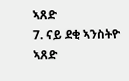ኣጸድ
7. ናይ ደቂ ኣንስትዮ ኣጸድ